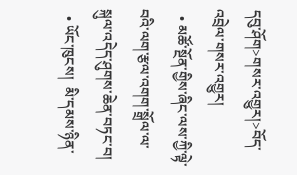དབུ་ཤོག>གསར་འགྱུར།>བོད་འབྲེལ་གསར་འགྱུར།
  • མཚོ་སྔོན་གྱིས་ཞིང་ལས་ཀྱི་ལྟེ་བའི་ལག་རྩལ་འགག་སྒྲོལ་ལ་སྐུལ་འདེད་ཤུགས་ཆེན་བཏང་བ།
  • ཡོང་ཁུངས།  མི་དམས་ཉིན་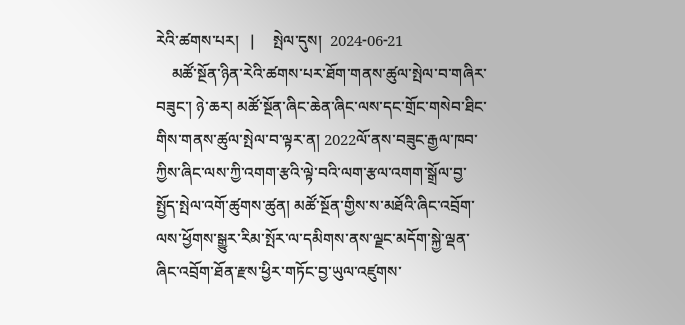རེའི་ཚགས་པར།   |     སྤེལ་དུས།  2024-06-21
    མཚོ་སྔོན་ཉིན་རེའི་ཚགས་པར་ཐོག་གནས་ཚུལ་སྤེལ་བ་གཞིར་བཟུང་། ཉེ་ཆར། མཚོ་སྔོན་ཞིང་ཆེན་ཞིང་ལས་དང་གྲོང་གསེབ་ཐིང་གིས་གནས་ཚུལ་སྤེལ་བ་ལྟར་ན། 2022ལོ་ནས་བཟུང་རྒྱལ་ཁབ་ཀྱིས་ཞིང་ལས་ཀྱི་འགག་རྩའི་ལྟེ་བའི་ལག་རྩལ་འགག་སྒྲོལ་བྱ་སྤྱོད་སྤེལ་འགོ་ཚུགས་ཚུན། མཚོ་སྔོན་གྱིས་ས་མཐོའི་ཞིང་འབྲོག་ལས་ཕྱོགས་སྒྱུར་རིམ་སྤོར་ལ་དམིགས་ནས་ལྗང་མདོག་སྐྱེ་ལྡན་ཞིང་འབྲོག་ཐོན་རྫས་ཕྱིར་གཏོང་བྱ་ཡུལ་འཛུགས་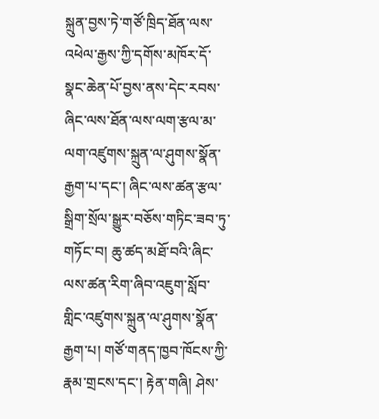སྐྲུན་བྱས་ཏེ་གཙོ་ཁྲིད་ཐོན་ལས་འཕེལ་རྒྱས་ཀྱི་དགོས་མཁོར་དོ་སྣང་ཆེན་པོ་བྱས་ནས་དེང་རབས་ཞིང་ལས་ཐོན་ལས་ལག་རྩལ་མ་ལག་འཛུགས་སྐྲུན་ལ་ཤུགས་སྣོན་རྒྱག་པ་དང་། ཞིང་ལས་ཚན་རྩལ་སྒྲིག་སྲོལ་སྒྱུར་བཅོས་གཏིང་ཟབ་ཏུ་གཏོང་བ། ཆུ་ཚད་མཐོ་བའི་ཞིང་ལས་ཚན་རིག་ཞིབ་འཇུག་སློབ་གླིང་འཛུགས་སྐྲུན་ལ་ཤུགས་སྣོན་རྒྱག་པ། གཙོ་གནད་ཁྱབ་ཁོངས་ཀྱི་རྣམ་གྲངས་དང་། རྟེན་གཞི། ཤེས་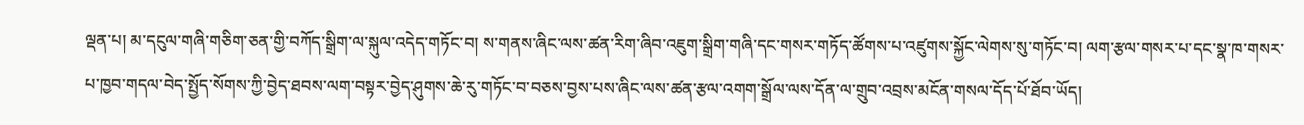ལྡན་པ། མ་དངུལ་གཞི་གཅིག་ཅན་གྱི་བཀོད་སྒྲིག་ལ་སྐུལ་འདེད་གཏོང་བ། ས་གནས་ཞིང་ལས་ཚན་རིག་ཞིབ་འཇུག་སྒྲིག་གཞི་དང་གསར་གཏོད་ཚོགས་པ་འཛུགས་སྐྱོང་ལེགས་སུ་གཏོང་བ། ལག་རྩལ་གསར་པ་དང་སྣ་ཁ་གསར་པ་ཁྱབ་གདལ་བེད་སྤྱོད་སོགས་ཀྱི་བྱེད་ཐབས་ལག་བསྟར་བྱེད་ཤུགས་ཆེ་རུ་གཏོང་བ་བཅས་བྱས་པས་ཞིང་ལས་ཚན་རྩལ་འགག་སྒྲོལ་ལས་དོན་ལ་གྲུབ་འབྲས་མངོན་གསལ་དོད་པོ་ཐོབ་ཡོད།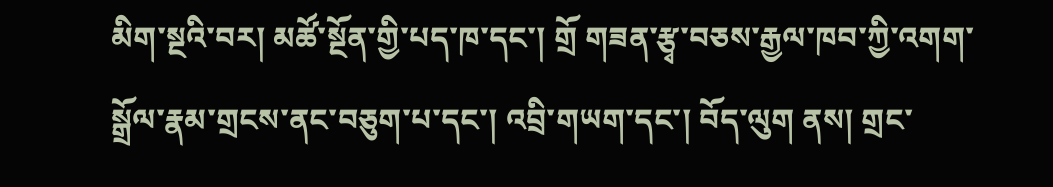མིག་སྔའི་བར། མཚོ་སྔོན་གྱི་པད་ཁ་དང་། གྲོ གཟན་རྩྭ་བཅས་རྒྱལ་ཁབ་ཀྱི་འགག་སྒྲོལ་རྣམ་གྲངས་ནང་བཅུག་པ་དང་། འབྲི་གཡག་དང་། བོད་ལུག ནས། གྲང་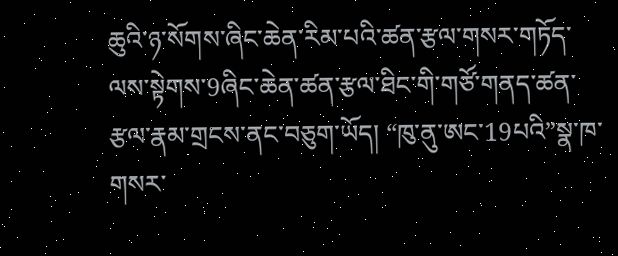ཆུའི་ཉ་སོགས་ཞིང་ཆེན་རིམ་པའི་ཚན་རྩལ་གསར་གཏོད་ལས་སྟེགས་9ཞིང་ཆེན་ཚན་རྩལ་ཐིང་གི་གཙོ་གནད་ཚན་རྩལ་རྣམ་གྲངས་ནང་བཅུག་ཡོད། “ཁུ་ནུ་ཨང་19པའི”སྣ་ཁ་གསར་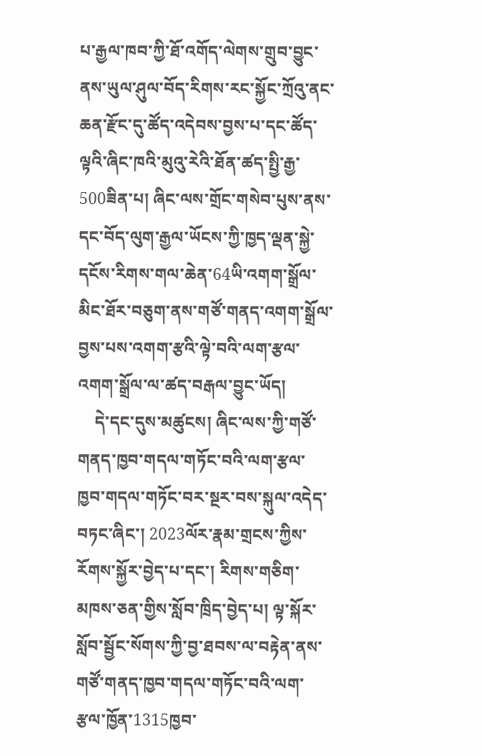པ་རྒྱལ་ཁབ་ཀྱི་ཐོ་འགོད་ལེགས་གྲུབ་བྱུང་ནས་ཡུལ་ཤུལ་བོད་རིགས་རང་སྐྱོང་ཀྲོའུ་ནང་ཆན་རྫོང་དུ་ཚོད་འདེབས་བྱས་པ་དང་ཚོད་ལྟའི་ཞིང་ཁའི་མུའུ་རེའི་ཐོན་ཚད་སྤྱི་རྒྱ་500ཟིན་པ། ཞིང་ལས་གྲོང་གསེབ་པུས་ནས་དང་བོད་ལུག་རྒྱལ་ཡོངས་ཀྱི་ཁྱད་ལྡན་སྐྱེ་དངོས་རིགས་གལ་ཆེན་64ཡི་འགག་སྒྲོལ་མིང་ཐོར་བཅུག་ནས་གཙོ་གནད་འགག་སྒྲོལ་བྱས་པས་འགག་རྩའི་ལྟེ་བའི་ལག་རྩལ་འགག་སྒྲོལ་ལ་ཚད་བརྒལ་བྱུང་ཡོད།
    དེ་དང་དུས་མཚུངས། ཞིང་ལས་ཀྱི་གཙོ་གནད་ཁྱབ་གདལ་གཏོང་བའི་ལག་རྩལ་ཁྱབ་གདལ་གཏོང་བར་སྔར་བས་སྐུལ་འདེད་བཏང་ཞིང་། 2023ལོར་རྣམ་གྲངས་ཀྱིས་རོགས་སྐྱོར་བྱེད་པ་དང་། རིགས་གཅིག་མཁས་ཅན་གྱིས་སློབ་ཁྲིད་བྱེད་པ། ལྟ་སྐོར་སློབ་སྦྱོང་སོགས་ཀྱི་བྱ་ཐབས་ལ་བརྟེན་ནས་གཙོ་གནད་ཁྱབ་གདལ་གཏོང་བའི་ལག་རྩལ་ཁྱོན་1315ཁྱབ་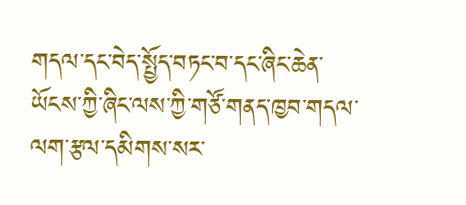གདལ་དང་བེད་སྤྱོད་བཏང་བ་དང་ཞིང་ཆེན་ཡོངས་ཀྱི་ཞིང་ལས་ཀྱི་གཙོ་གནད་ཁྱབ་གདལ་ལག་རྩལ་དམིགས་སར་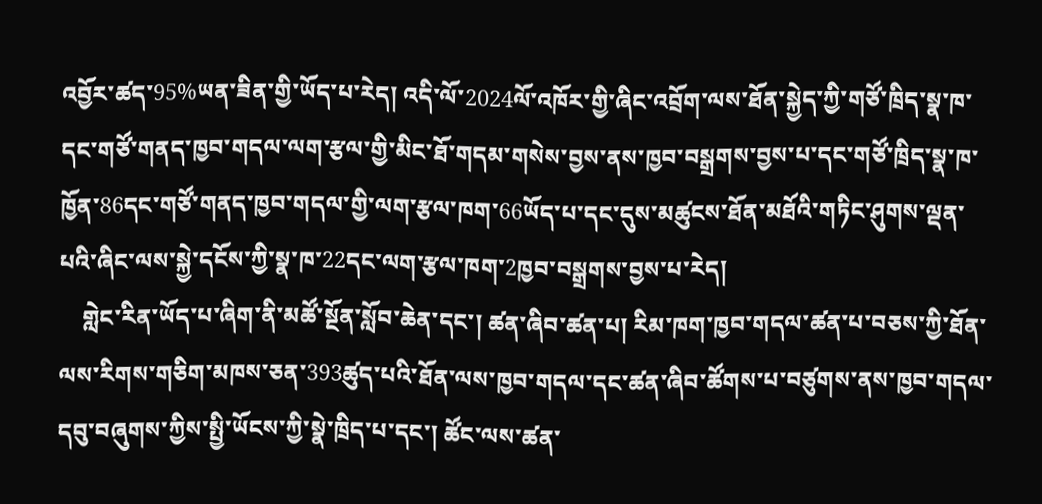འབྱོར་ཚད་95%ཡན་ཟིན་གྱི་ཡོད་པ་རེད། འདི་ལོ་2024ལོ་འཁོར་གྱི་ཞིང་འབྲོག་ལས་ཐོན་སྐྱེད་ཀྱི་གཙོ་ཁྲིད་སྣ་ཁ་དང་གཙོ་གནད་ཁྱབ་གདལ་ལག་རྩལ་གྱི་མིང་ཐོ་གདམ་གསེས་བྱས་ནས་ཁྱབ་བསྒྲགས་བྱས་པ་དང་གཙོ་ཁྲིད་སྣ་ཁ་ཁྱོན་86དང་གཙོ་གནད་ཁྱབ་གདལ་གྱི་ལག་རྩལ་ཁག་66ཡོད་པ་དང་དུས་མཚུངས་ཐོན་མཐོའི་གཏིང་ཤུགས་ལྡན་པའི་ཞིང་ལས་སྐྱེ་དངོས་ཀྱི་སྣ་ཁ་22དང་ལག་རྩལ་ཁག་2ཁྱབ་བསྒྲགས་བྱས་པ་རེད།
    གླེང་རིན་ཡོད་པ་ཞིག་ནི་མཚོ་སྔོན་སློབ་ཆེན་དང་། ཚན་ཞིབ་ཚན་པ། རིམ་ཁག་ཁྱབ་གདལ་ཚན་པ་བཅས་ཀྱི་ཐོན་ལས་རིགས་གཅིག་མཁས་ཅན་393ཚུད་པའི་ཐོན་ལས་ཁྱབ་གདལ་དང་ཚན་ཞིབ་ཚོགས་པ་བཙུགས་ནས་ཁྱབ་གདལ་དབུ་བཞུགས་ཀྱིས་སྤྱི་ཡོངས་ཀྱི་སྣེ་ཁྲིད་པ་དང་། ཚོང་ལས་ཚན་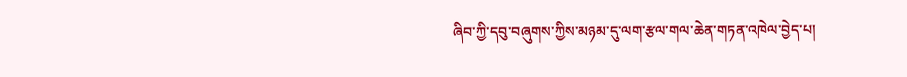ཞིབ་ཀྱི་དབུ་བཞུགས་ཀྱིས་མཉམ་དུ་ལག་རྩལ་གལ་ཆེན་གཏན་འཁེལ་བྱེད་པ།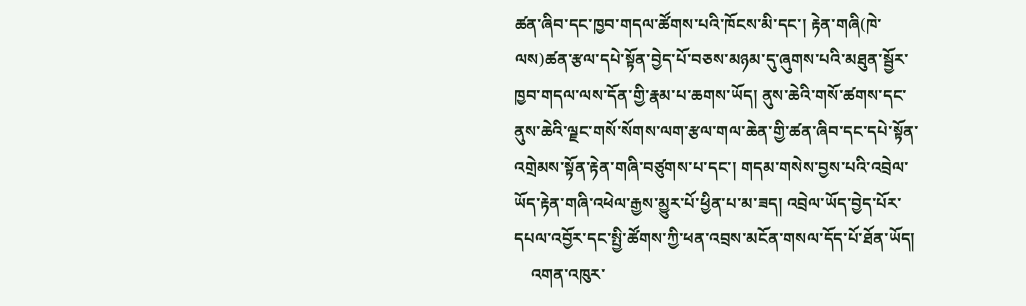ཚན་ཞིབ་དང་ཁྱབ་གདལ་ཚོགས་པའི་ཁོངས་མི་དང་། རྟེན་གཞི(ཁེ་ལས)ཚན་རྩལ་དཔེ་སྟོན་བྱེད་པོ་བཅས་མཉམ་དུ་ཞུགས་པའི་མཐུན་སྦྱོར་ཁྱབ་གདལ་ལས་དོན་གྱི་རྣམ་པ་ཆགས་ཡོད། ནུས་ཆེའི་གསོ་ཚགས་དང་ནུས་ཆེའི་ལྗང་གསོ་སོགས་ལག་རྩལ་གལ་ཆེན་གྱི་ཚན་ཞིབ་དང་དཔེ་སྟོན་འགྲེམས་སྟོན་རྟེན་གཞི་བཙུགས་པ་དང་། གདམ་གསེས་བྱས་པའི་འབྲེལ་ཡོད་རྟེན་གཞི་འཕེལ་རྒྱས་མྱུར་པོ་ཕྱིན་པ་མ་ཟད། འབྲེལ་ཡོད་བྱེད་པོར་དཔལ་འབྱོར་དང་སྤྱི་ཚོགས་ཀྱི་ཕན་འབྲས་མངོན་གསལ་དོད་པོ་ཐོན་ཡོད།
    འགན་འཁུར་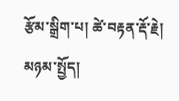རྩོམ་སྒྲིག་པ། ཚེ་བརྟན་རྡོ་རྗེ།
མཉམ་སྤྱོད།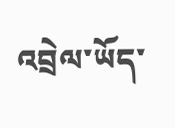འབྲེལ་ཡོད་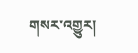གསར་འགྱུར།